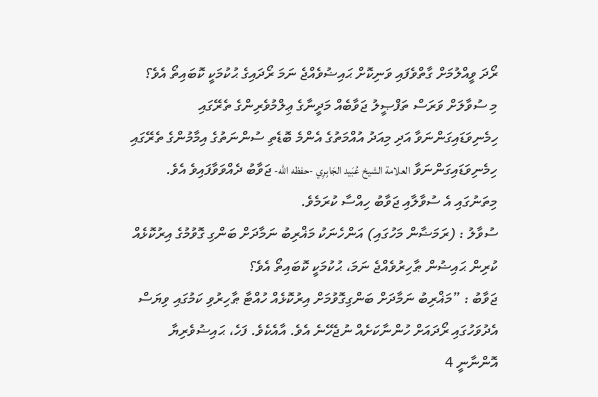ރޯދަ ވީއްލުމަށް ގާތްވެފައި ވަނިކޮށް ޙައިޟުވެއްޖެ ނަމަ ރޯދައިގެ ޙުކުމަކީ ކޮބައިތޯ އެވެ؟
މި ސުވާލަށް ވަރަސް ތަފްޞީލު ޖަވާބެއް މަދީނާގެ ޢިލްމުވެރިންގެ ތެރޭގައި ހިމެނިވަޑައިގަންނަވާ އަދި މިއަދު އުއްމަތުގެ އެންމެ ބޮޑެތި ސުންނަތުގެ އިމާމުންގެ ތެރޭގައި ހިމެނިވަޑައިގަންނަވާ العلامة الشيخ عُبَيد الجَابِرِي -حفظه الله- ޖަވާބު ދެއްވަވާފައިވެ އެވެ.
މިތަނުގައި އެ ސުވާލާއި ޖަވާބު ހިއްސާ ކުރަމެވެ.
ސުވާލު : (ރަމަޟާން މަހުގައި) އަންހެނަކު މަޣްރިބު ނަމާދަށް ބަންގި ގޮވުމުގެ އިރުކޮޅެއް ކުރިން ޙައިޟުން ޠާހިރުވެއްޖެ ނަމަ، ޙުކުމަކީ ކޮބައިތޯ އެވެ؟
ޖަވާބު : ”މަޣްރިބު ނަމާދަށް ބަންގިގޮވުމަށް އިރުކޮޅެއް ހުއްޓާ ޠާހިރުވި ކަމުގައި ވިޔަސް އެދުވަހުގައި ރޯދައަށް ހުންނާކަށެއް ނުޖެހޭނެ އެވެ. އާއެކެވެ. ފަހެ، ޙައިޟުވެރިޔާ އޮންނާނީ 4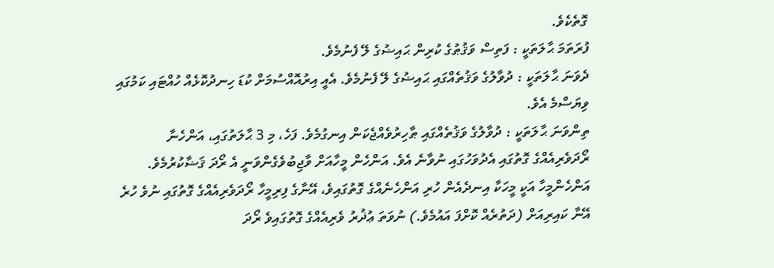ގޮތެކެވެ.
ފުރަތަމަ ޙާލަތަކީ : ފަތިސް ވަޤުޠުގެ ކުރިން ޙައިޟުގެ ލޭ ފެނުމެވެ.
ދެވަނަ ޙާލަތަކީ : ދުވާލުގެ ވަޤުތެއްގައި ޙައިޟުގެ ލޭ ފެނުމެވެ. އެއީ އިރުއޮއްސުމަށް ކުޑަ ހިނދުކޮޅެއް ހުއްޓައި ކަމުގައި ވިޔަސްމެ އެވެ.
ތިންވަނަ ޙާލަތަކީ : ދުވާލުގެ ވަޤުތެއްގައި ޠާހިރުވެއްޖެކަން އިނގުމެވެ. ފަހެ، މި 3 ޙާލަތުގައި، އަންހެނާ ރޯދަވެރިއެއްގެ ގޮތުގައި އެދުވަހުގައި ނުވާނެ އެވެ. އަންހެން މީހާއަށް ވާޖިބުވެގެންވަނީ އެ ރޯދަ ޤަޟާކުރުމެވެ.
އަންހެންމީހާ އަކީ މީހަކާ އިނދެއެން ހުރި އަންހެނެއްގެ ގޮތުގައިވެ، އޭނާގެ ފިރިމީހާ ރޯދަވެރިއެއްގެ ގޮތުގައި ނުވެ ހުރެ އޭނާ ކައިރިއަށް (ދަތުރެއް ކޮށްފަ އައުމެވެ.) ނުވަތަ ޢުޛުރު ވެރިއެއްގެ ގޮތުގައިވެ ރޯދަ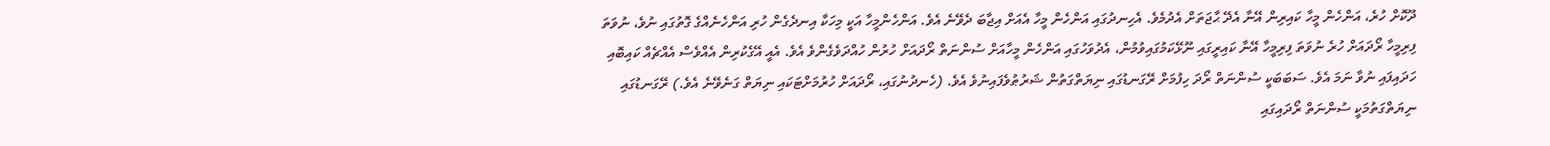ދޫކޮށް ހުރެ، އަންހެން މީހާ ކައިރިން އޭނާ އެދޭ ޙާޖަތަށް އެދުމެވެ. އެހިނދުގައި އަންހެން މީހާ އެއަށް އިޖާބަ ދެވޭނެ އެވެ. އަންހެންމީހާ އަކީ މިހަކާ އިނދެގެން ހުރި އަންހެނެއްގެ ގޮތުގައި ނުވެ، ނުވަތަ ފިރިމީހާ ރޯދައަށް ހުރެ ނުވަތަ ފިރިމީހާ އޭނާ ކައިރީގައި ނޫޅޭކަމުގައިވުމުން، އެދުވަހުގައި އަންހެން މީހާއަށް ސުންނަތް ރޯދައަށް ހުރުން ހުއްދަވެގެންވެ އެވެ. އެއީ އޭގެކުރިން އެއްވެސް އެއްޗެއް ކައިބޮއި ހަދައިފައި ނުވާ ނަމަ އެވެ. ސަބަބަކީ ސުންނަތް ރޯދަ ހިފުމަށް ރޭގަނޑުގައި ނިޔަތްގަތުން ޝަރުޠުވެފައިނުވެ އެވެ. (ހެނދުނުގައި، ރޯދައަށް ހުރުމަށްޓަކައި ނިޔަތް ގަނެވޭނެ އެވެ.) ރޭގަނޑުގައި ނިޔަތްގަތުމަކީ ސުންނަތް ރޯދައިގައި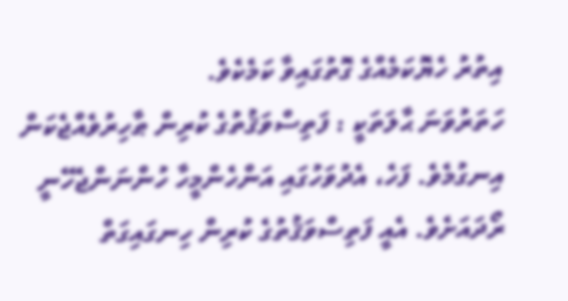އިތުރު ހެޔޮކަމެއްގެ ގޮތުގައިވާ ކަމެކެވެ.
ހަތަރުވަނަ ޙާލަތަކީ : ފަތިސްވަޤުތުގެ ކުރިން ޠާހިރުވެއްޖެކަން އިނގުމެވެ. ފަހެ، އެދުވަހުގައި އަންހެންމީހާ ހުންނަންޖެހޭނީ ރޯދައަށެވެ. އެއީ ފަތިސްވަޤުތުގެ ކުރިން ހިނގައިގަތް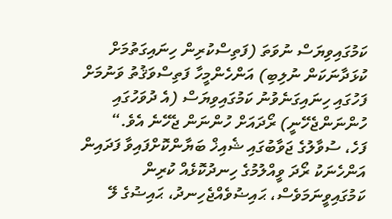ކަމުގައިވިޔަސް ނުވަތަ (ފަތިސްކުރިން ހިނައިގަތުމަށް ކުޅަދާނަކަން ނުލިބި) އަންހެންމީހާ ފަތިސްވަޤުތު ވަނުމަށް ފަހުގައި ހިނައިގަނެވުނު ކަމުގައިވިޔަސް (އެ ދުވަހުގައި ހުންނަންޖެހޭނީ) ރޯދައަށް ހުންނަން ޖެހޭނެ އެވެ.“
ފަހެ، ސުވާލުގެ ޖަވާބުގައި ޝެއިޚް ބަޔާންކޮށްފައިވާ ފަދައިން އަންހެނަކު ރޯދަ ވީއްލުމުގެ ހިނދުކޮޅެއް ކުރިން ކަމުގައިވީނަމަވެސް، ޙައިޟުވެއްޖެހިނދު، ޙައިޟުގެ ލޭ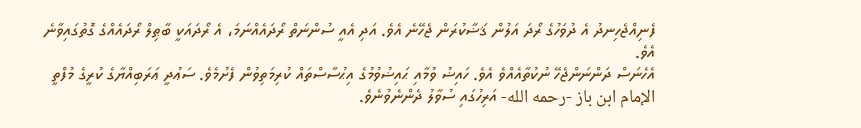ފެނިއްޖެހިނދު އެ ދުވަހުގެ ރޯދަ އަލުން ޤަޟާކުރަން ޖެހޭނެ އެވެ. އަދި އެއީ ސުންނަތް ރޯދައެއްނަމަ، އެ ރޯދައަކީ ބާޠިލް ރޯދައެއްގެ ގޮތުގައިވާނެ އެވެ.
އެހެނަސް ދަންނަންޖެހޭ ނުކުތާއެއްވެ އެވެ. ހައިޟު ވުމާއި ޙައިޟުވުމުގެ އިޙުސާސްތައް ކުރިމަތިވުން ފެށުމެވެ. ސަޢުދީ ޢަރަބިއްޔާގެ ކުރީގެ މުފްތީ الإمام ابن باز -رحمه الله- އަރިހުގައި ސުވާލު ދެންނެވުނެވެ.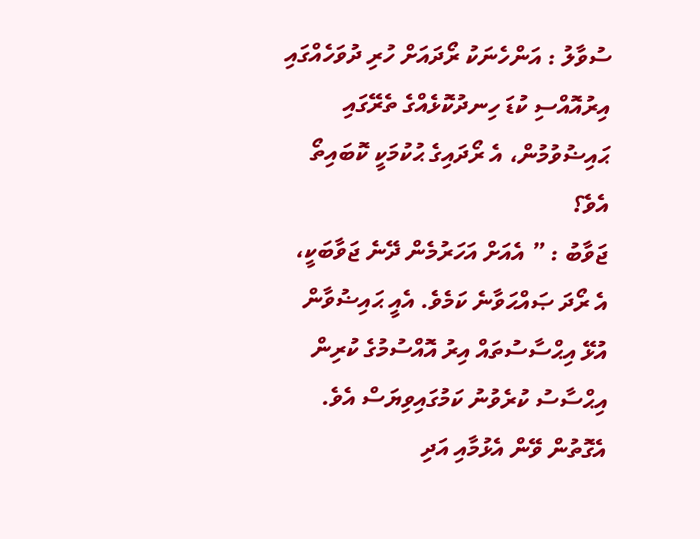ސުވާލު : އަންހެނަކު ރޯދައަށް ހުރި ދުވަހެއްގައި އިރުއޮއްސި ކުޑަ ހިނދުކޮޅެއްގެ ތެރޭގައި ޙައިޟުވުމުން، އެ ރޯދައިގެ ޙުކުމަކީ ކޮބައިތޯ އެވެ؟
ޖަވާބު : ” އެއަށް އަހަރުމެން ދޭނެ ޖަވާބަކީ، އެ ރޯދަ ޞައްޙަވާނެ ކަމެވެ. އެއީ ޙައިޟުވާން އުޅޭ އިޙްސާސުތައް އިރު އޮއްސުމުގެ ކުރިން އިޙްސާސު ކުރެވުނު ކަމުގައިވިޔަސް އެވެ. އެގޮތުން ވޭން އެޅުމާއި އަދި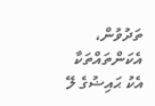ތަދުވުން، އެކަންތައްތަކާ އެކު ޙައިޟުގެ ލޭ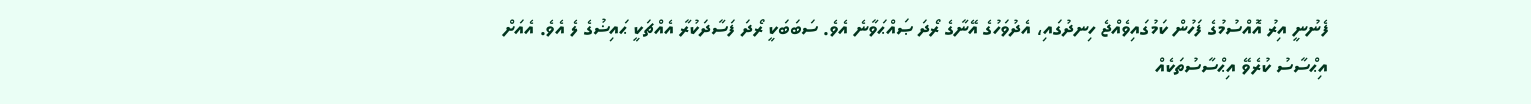ފެނުނީ އިރު އޮއްސުމުގެ ފަހުން ކަމުގައިވެއްޖެ ހިނދުގައި، އެދުވަހުގެ އޭނާގެ ރޯދަ ޞައްޙަވާނެ އެވެ. ސަބަބަކީ ރޯދަ ފަސާދަކުރާ އެއްޗަކީ ޙައިޟުގެ ލެ އެވެ. އެއަށް އިޙްސާސު ކުރެވޭ އިޙްސާސުތަކެއް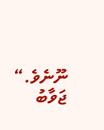ނޫނެވެ.“
ޖަވާބު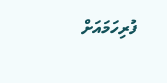ފުރިހަމައަށް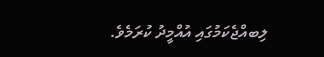ލިބއްޖެކަމުގައި އުއްމީދު ކުރަމެވެ.